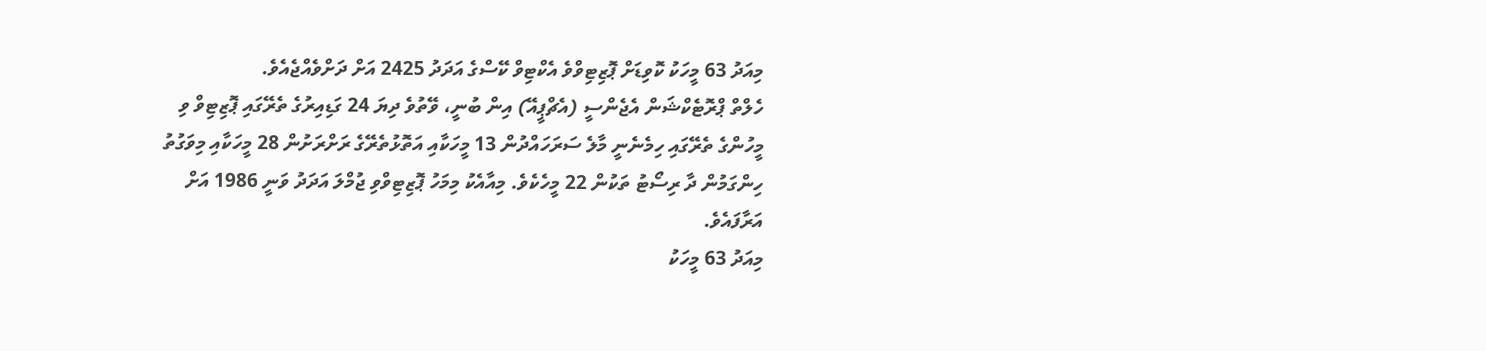މިއަދު 63 މީހަކު ކޮވިޑަށް ޕޮޒިޓިވްވެ އެކްޓިވް ކޭސްގެ އަދަދު 2425 އަށް ދަށްވެއްޖެއެވެ.
ހެލްތް ޕްރޮޓެކްޝަން އެޖެންސީ (އެޗްޕީއޭ) އިން ބުނީ، ވޭތުވެ ދިޔަ 24 ގަޑިއިރުގެ ތެރޭގައި ޕޮޒިޓިވް ވި މީހުންގެ ތެރޭގައި ހިމެނެނީ މާލެ ސަރަހައްދުން 13 މީހަކާއި އަތޮޅުތެރޭގެ ރަށްރަށުން 28 މީހަކާއި މިވަގުތު ހިންގަމުން ދާ ރިސޯޓު ތަކުން 22 މީހެކެވެ. މިއާއެކު މިމަހު ޕޮޒިޓިވްވި ޖުމްލަ އަދަދު ވަނީ 1986 އަށް އަރާފައެވެ.
މިއަދު 63 މީހަކު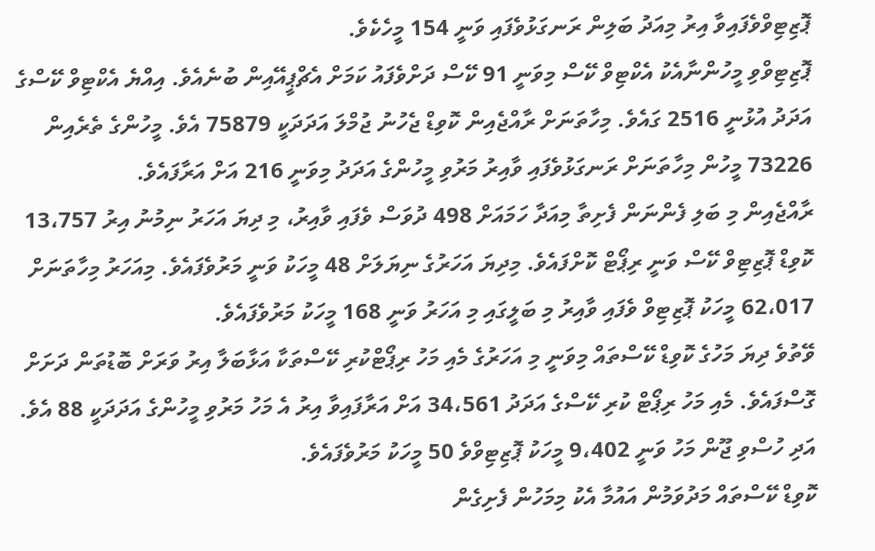ޕޮޒިޓިވްވެފައިވާ އިރު މިއަދު ބަލިން ރަނގަޅުވެފައި ވަނީ 154 މީހެކެވެ.
ޕޮޒިޓިވްވި މީހުންނާއެކު އެކްޓިވް ކޭސް މިވަނީ 91 ކޭސް ދަށްވެފައު ކަމަށް އެޗްޕީއޭއިން ބުނެއެވެ. އިއްޔެ އެކްޓިވް ކޭސްގެ އަދަދު އުޅުނީ 2516 ގައެވެ. މިހާތަނަށް ރާއްޖެއިން ކޮވިޑް ޖެހުނު ޖުމްލަ އަދަދަކީ 75879 އެވެ. މީހުންގެ ތެރެއިން 73226 މީހުން މިހާތަނަށް ރަނގަޅުވެފައި ވާއިރު މަރުވި މީހުންގެ އަދަދު މިވަނީ 216 އަށް އަރާފައެވެ.
ރާއްޖެއިން މި ބަލި ފެންނަން ފެށިތާ މިއަދާ ހަމައަށް 498 ދުވަސް ވެފައި ވާއިރު، މި ދިޔަ އަހަރު ނިމުނު އިރު 13،757 ކޮވިޑް ޕޮޒިޓިވް ކޭސް ވަނީ ރިޕޯޓް ކޮށްފައެވެ. މިދިޔަ އަހަރުގެ ނިޔަލަށް 48 މީހަކު ވަނީ މަރުވެފައެވެ. މިއަހަރު މިހާތަނަށް 62،017 މީހަކު ޕޮޒިޓިވް ވެފައި ވާއިރު މި ބަލީގައި މި އަހަރު ވަނީ 168 މީހަކު މަރުވެފައެވެ.
ވޭތުވެ ދިޔަ މަހުގެ ކޮވިޑް ކޭސްތައް މިވަނީ މި އަހަރުގެ މެއި މަހު ރިޕޯޓްކުރި ކޭސްތަކާ އަޅާބަލާ އިރު ވަރަށް ބޮޑުތަން ދަށަށް ގޮސްފައެވެ. މެއި މަހު ރިޕޯޓް ކުރި ކޭސްގެ އަދަދު 34،561 އަށް އަރާފައިވާ އިރު އެ މަހު މަރުވި މީހުންގެ އަދަދަކީ 88 އެވެ. އަދި ހުސްވި ޖޫން މަހު ވަނީ 9،402 މީހަކު ޕޮޒިޓިވްވެ 50 މީހަކު މަރުވެފައެވެ.
ކޮވިޑް ކޭސްތައް މަދުވަމުން އައުމާ އެކު މިމަހުން ފެށިގެން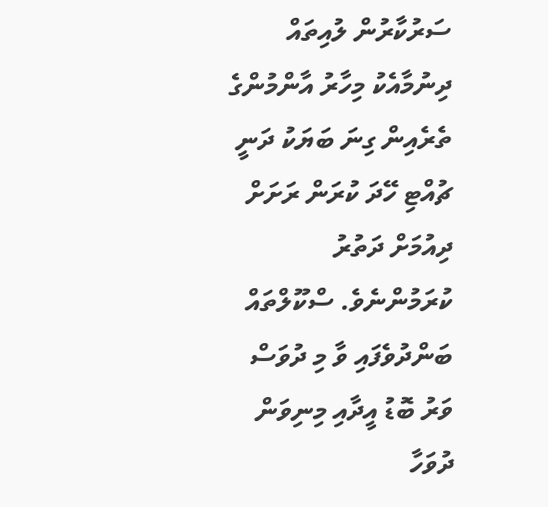ސަރުކާރުން ލުއިތައް ދިނުމާއެކު މިހާރު އާންމުންގެ ތެރެއިން ގިނަ ބަޔަކު ދަނީ ޗުއްޓި ހޭދަ ކުރަން ރަށަށް ދިއުމަށް ދަތުރު ކުރަމުންނެވެ. ސްކޫލްތައް ބަންދުވެފައި ވާ މި ދުވަސް ވަރު ބޮޑު އީދާއި މިނިވަން ދުވަހާ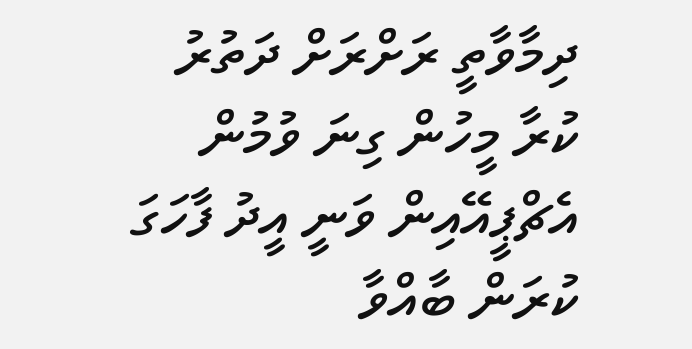ދިމާވާތީ ރަށްރަށް ދަތުރު ކުރާ މީހުން ގިނަ ވުމުން އެޗްޕީއޭއިން ވަނީ އީދު ފާހަގަ ކުރަން ބާއްވާ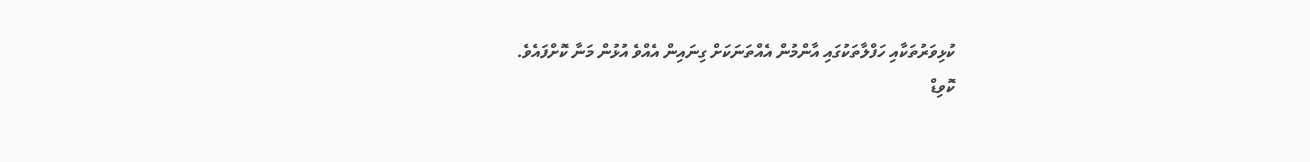ކުޅިވަރުތަކާއި ހަފްލާތަކުގައި އާންމުން އެއްތަނަކަށް ގިނައިން އެއްވެ އުޅުން މަނާ ކޮށްފައެވެ.
ކޮވިޑް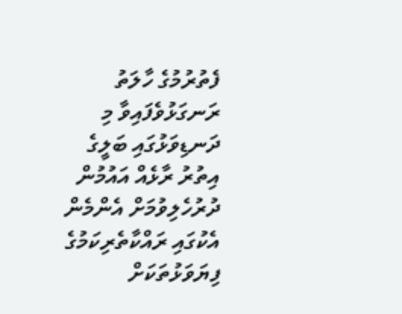ފެތުރުމުގެ ހާލަތު ރަނގަޅުވެފައިވާ މި ދަނޑިވަޅުގައި ބަލީގެ އިތުރު ރާޅެއް އައުމުން ދުރުހެލިވުމަށް އެންމެން އެކުގައި ރައްކާތެރިކަމުގެ ފިޔަވަޅުތަކަށް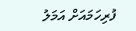ފުރިހަމައަށް އަމަލު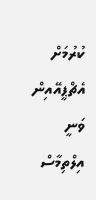ކުރުމަށް އެޗްޕީއޭއިން ވަނީ އިލްތިމާސް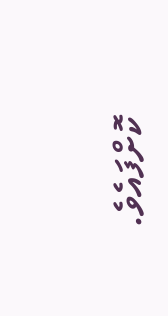ކޮށްފައެވެ.